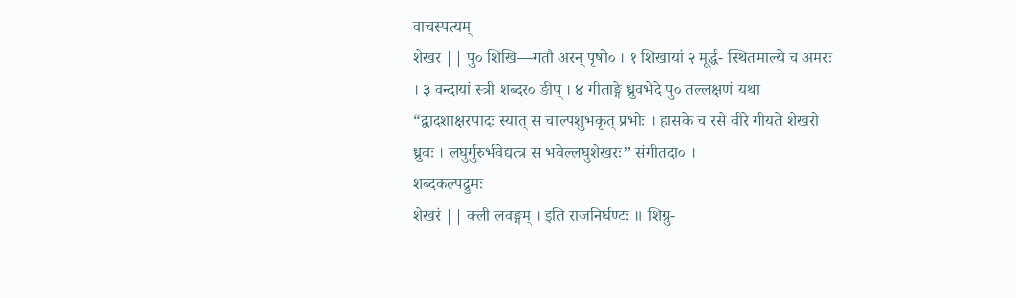वाचस्पत्यम्
शेखर || पु० शिखि—गतौ अरन् पृषो० । १ शिखायां २ मूर्द्ध- स्थितमाल्ये च अमरः । ३ वन्दायां स्त्री शब्दर० ङीप् । ४ गीताङ्गे ध्रुवभेदे पु० तल्लक्षणं यथा “द्वादशाक्षरपादः स्यात् स चाल्पशुभकृत् प्रभोः । हासके च रसे वीरे गीयते शेखरो ध्रुवः । लघुर्गुरुर्भवेद्यत्त्र स भवेल्लघुशेखरः” संगीतदा० ।
शब्दकल्पद्रुमः
शेखरं || क्ली लवङ्गम् । इति राजनिर्घण्टः ॥ शिग्रु-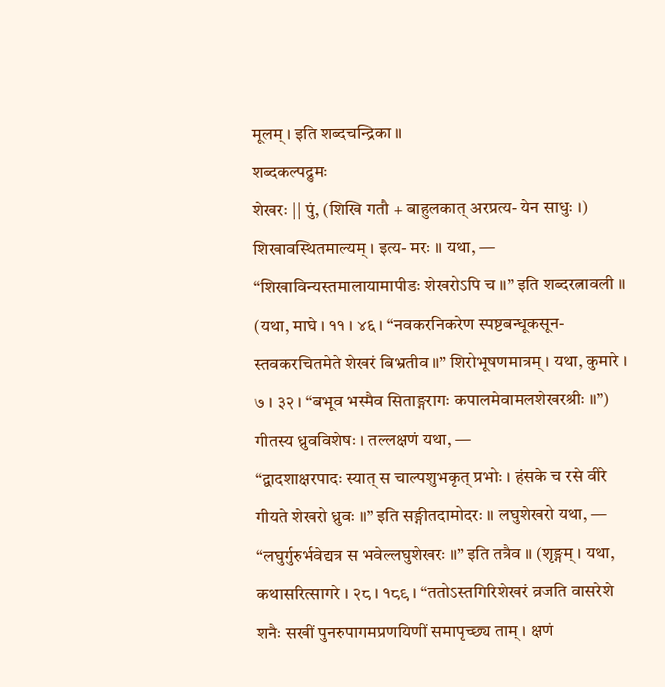मूलम् । इति शब्दचन्द्रिका ॥
शब्दकल्पद्रुमः
शेखरः || पुं, (शिखि गतौ + बाहुलकात् अरप्रत्य- येन साधुः ।)
शिखावस्थितमाल्यम् । इत्य- मरः ॥ यथा, —
“शिखाविन्यस्तमालायामापीडः शेखरोऽपि च ॥” इति शब्दरत्नावली ॥ (यथा, माघे । ११ । ४६ । “नवकरनिकरेण स्पष्टबन्धूकसून- स्तवकरचितमेते शेखरं बिभ्रतीव ॥” शिरोभूषणमात्रम् । यथा, कुमारे । ७ । ३२ । “बभूव भस्मैव सिताङ्गरागः कपालमेवामलशेखरश्रीः ॥”)
गीतस्य ध्रुवविशेषः । तल्लक्षणं यथा, —
“द्वादशाक्षरपादः स्यात् स चाल्पशुभकृत् प्रभोः । हंसके च रसे वीरे गीयते शेखरो ध्रुवः ॥” इति सङ्गीतदामोदरः ॥ लघुशेखरो यथा, —
“लघुर्गुरुर्भवेद्यत्र स भवेल्लघुशेखरः ॥” इति तत्रैव ॥ (शृङ्गम् । यथा, कथासरित्सागरे । २८ । १८९ । “ततोऽस्तगिरिशेखरं व्रजति वासरेशे शनैः सखीं पुनरुपागमप्रणयिणीं समापृच्छ्य ताम् । क्षणं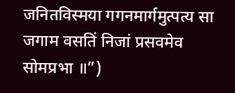जनितविस्मया गगनमार्गमुत्पत्य सा जगाम वसतिं निजां प्रसवमेव सोमप्रभा ॥”)